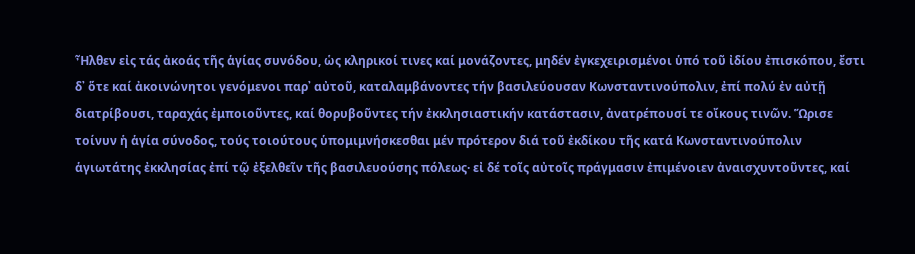Ἦλθεν εἰς τάς ἀκοάς τῆς ἁγίας συνόδου, ὡς κληρικοί τινες καί μονάζοντες, μηδέν ἐγκεχειρισμένοι ὑπό τοῦ ἰδίου ἐπισκόπου, ἔστι δ᾿ ὅτε καί ἀκοινώνητοι γενόμενοι παρ᾿ αὐτοῦ, καταλαμβάνοντες τήν βασιλεύουσαν Κωνσταντινούπολιν, ἐπί πολύ ἐν αὐτῇ διατρίβουσι, ταραχάς ἐμποιοῦντες, καί θορυβοῦντες τήν ἐκκλησιαστικήν κατάστασιν, ἀνατρέπουσί τε οἴκους τινῶν. Ὥρισε τοίνυν ἡ ἁγία σύνοδος, τούς τοιούτους ὑπομιμνήσκεσθαι μέν πρότερον διά τοῦ ἐκδίκου τῆς κατά Κωνσταντινούπολιν ἁγιωτάτης ἐκκλησίας ἐπί τῷ ἐξελθεῖν τῆς βασιλευούσης πόλεως· εἰ δέ τοῖς αὐτοῖς πράγμασιν ἐπιμένοιεν ἀναισχυντοῦντες, καί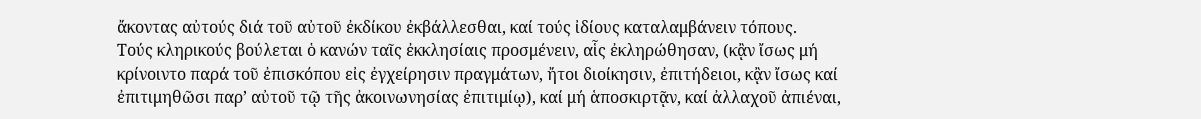ἄκοντας αὐτούς διά τοῦ αὐτοῦ ἐκδίκου ἐκβάλλεσθαι, καί τούς ἰδίους καταλαμβάνειν τόπους.
Τούς κληρικούς βούλεται ὁ κανών ταῖς ἐκκλησίαις προσμένειν, αἷς ἐκληρώθησαν, (κᾂν ἴσως μή κρίνοιντο παρά τοῦ ἐπισκόπου εἰς ἐγχείρησιν πραγμάτων, ἤτοι διοίκησιν, ἐπιτήδειοι, κᾂν ἴσως καί ἐπιτιμηθῶσι παρ’ αὐτοῦ τῷ τῆς ἀκοινωνησίας ἐπιτιμίῳ), καί μή ἁποσκιρτᾷν, καί ἀλλαχοῦ ἀπιέναι,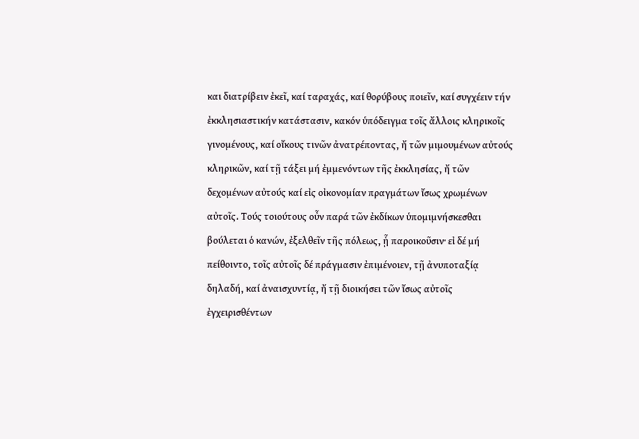και διατρίβειν ἐκεῖ, καί ταραχάς, καί θορύβους ποιεῖν, καί συγχέειν τήν ἐκκλησιαστικήν κατάστασιν, κακόν ὑπόδειγμα τοῖς ἄλλοις κληρικοῖς γινομένους, καί οἴκους τινῶν ἀνατρέποντας, ἤ τῶν μιμουμένων αὐτούς κληρικῶν, καί τῇ τάξει μή ἐμμενόντων τῆς ἐκκλησίας, ἤ τῶν δεχομένων αὐτούς καί εἰς οἰκονομίαν πραγμάτων ἴσως χρωμένων αὐτοῖς. Τούς τοιούτους οὖν παρά τῶν ἐκδίκων ὑπομιμνήσκεσθαι βούλεται ὁ κανών, ἐξελθεῖν τῆς πόλεως, ᾗ παροικοῦσιν∙ εἰ δέ μή πείθοιντο, τοῖς αὐτοῖς δέ πράγμασιν ἐπιμένοιεν, τῇ ἀνυποταξίᾳ δηλαδή, καί ἀναισχυντίᾳ, ἤ τῇ διοικήσει τῶν ἴσως αὐτοῖς ἐγχειρισθέντων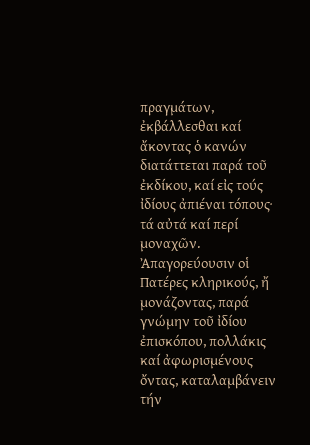πραγμάτων, ἐκβάλλεσθαι καί ἄκοντας ὁ κανών διατάττεται παρά τοῦ ἐκδίκου, καί εἰς τούς ἰδίους ἀπιέναι τόπους∙ τά αὐτά καί περί μοναχῶν. Ἀπαγορεύουσιν οἱ Πατέρες κληρικούς, ἤ μονάζοντας, παρά γνώμην τοῦ ἰδίου ἐπισκόπου, πολλάκις καί ἀφωρισμένους ὄντας, καταλαμβάνειν τήν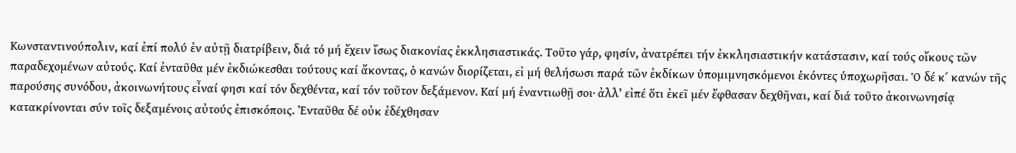Κωνσταντινούπολιν, καί ἐπί πολύ ἐν αὐτῇ διατρίβειν, διά τό μή ἔχειν ἴσως διακονίας ἐκκλησιαστικάς. Τοῦτο γάρ, φησίν, ἀνατρέπει τήν ἐκκλησιαστικήν κατάστασιν, καί τούς οἴκους τῶν παραδεχομένων αὐτούς. Καί ἐνταῦθα μέν ἐκδιώκεσθαι τούτους καί ἄκοντας, ὁ κανών διορίζεται, εἰ μή θελήσωσι παρά τῶν ἐκδίκων ὑπομιμνησκόμενοι ἑκόντες ὑποχωρῆσαι. Ὁ δέ κ΄ κανών τῆς παρούσης συνόδου, ἀκοινωνήτους εἶναί φησι καί τόν δεχθέντα, καί τόν τοῦτον δεξάμενον. Καί μή ἐναντιωθῇ σοι∙ ἀλλ’ εἰπέ ὅτι ἐκεῖ μέν ἔφθασαν δεχθῆναι, καί διά τοῦτο ἀκοινωνησίᾳ κατακρίνονται σύν τοῖς δεξαμένοις αὐτούς ἐπισκόποις. Ἐνταῦθα δέ οὐκ ἐδέχθησαν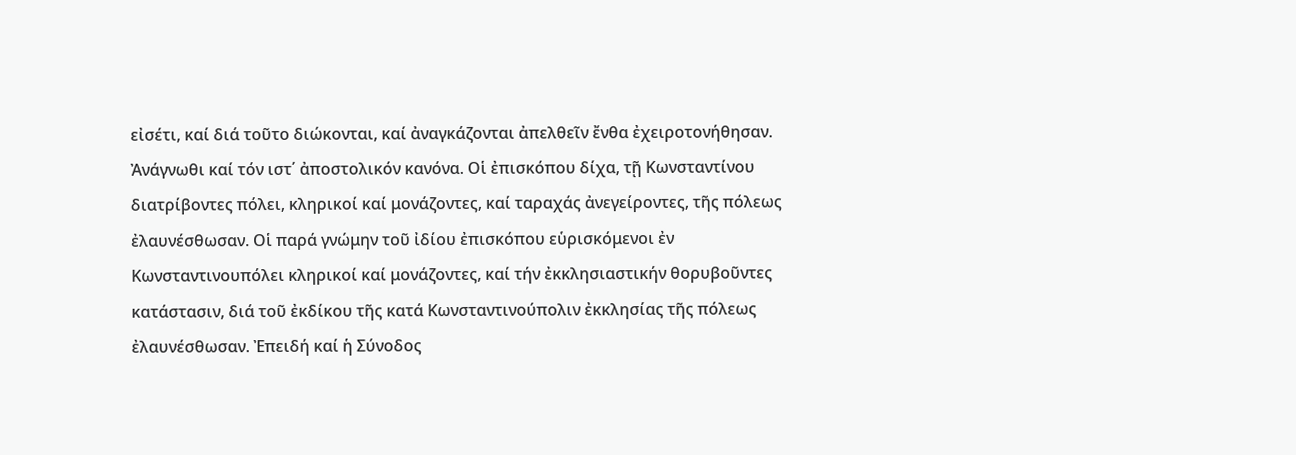εἰσέτι, καί διά τοῦτο διώκονται, καί ἀναγκάζονται ἀπελθεῖν ἔνθα ἐχειροτονήθησαν. Ἀνάγνωθι καί τόν ιστ΄ ἀποστολικόν κανόνα. Οἱ ἐπισκόπου δίχα, τῇ Κωνσταντίνου διατρίβοντες πόλει, κληρικοί καί μονάζοντες, καί ταραχάς ἀνεγείροντες, τῆς πόλεως ἐλαυνέσθωσαν. Οἱ παρά γνώμην τοῦ ἰδίου ἐπισκόπου εὑρισκόμενοι ἐν Κωνσταντινουπόλει κληρικοί καί μονάζοντες, καί τήν ἐκκλησιαστικήν θορυβοῦντες κατάστασιν, διά τοῦ ἐκδίκου τῆς κατά Κωνσταντινούπολιν ἐκκλησίας τῆς πόλεως ἐλαυνέσθωσαν. Ἐπειδή καί ἡ Σύνοδος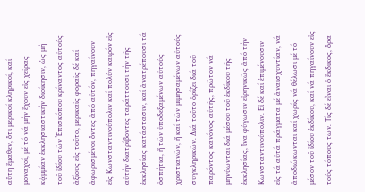αὕτη ἔμαθεν, ὅτι μερικοί κληρικοί, καί μοναχοί, μέ τό νά μήν ἔχουν εἰς χεῖρας κᾀμμίαν ἐκκλησιαστικήν διοίκησιν, ὡς μή τοῦ ἰδίου τῶν Ἐπισκόπου κρίναντος αὐτούς ἀξίους εἰς τοῦτο, μερικαῖς φοραῖς δέ καί ἀφωρισμένοι ὄντες ἀπό αὐτόν, πηγαίνουν εἰς Κωνσταντινούπολιν καί πολύν καιρόν εἰς αὐτήν διατρίβοντες ταράττουσι τήν τῆς ἐκκλησίας κατάστασιν, καί ἀνατρέπουσι τά ὀσπήτια, ἤ τῶν ὑποδεξαμένων αὐτούς χριστιανῶν, ἤ καί τῶν μιμησαμένων αὐτούς συγκληρικῶν. Διά τοῦτο ὁρίζει διά τοῦ παρόντος κανόνος αὐτῆς, πρῶτον νά μηνύωνται διά μέσου τοῦ ἐκδίκου τῆς ἐκκλησίας, ἵνα φύγωσιν εἰρηνικῶς ἀπό τήν Κωνσταντινούπολιν. Εἰ δέ καί ἐπιμένουσιν εἰς τά αὐτά πράγματα μέ ἀναισχυντίαν, νά ἀποδιώκωνται καί χωρίς νά θέλωσι μέ τό μέσον τοῦ ἰδίου ἐκδίκου, καί νά πηγαίνουν εἰς τούς τόπους των. Τίς δέ εἶναι ὁ ἔκδικος, ὅρα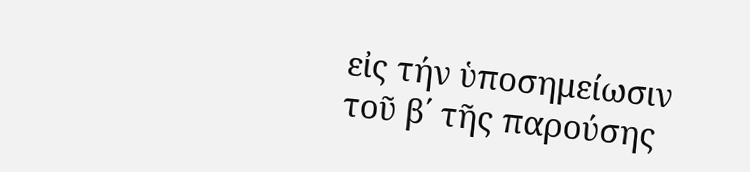εἰς τήν ὑποσημείωσιν τοῦ β΄ τῆς παρούσης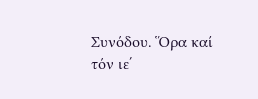Συνόδου. Ὅρα καί τόν ιε΄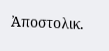Ἀποστολικ.